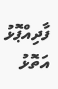ފާދިއްޕޮޅު އަތޮޅު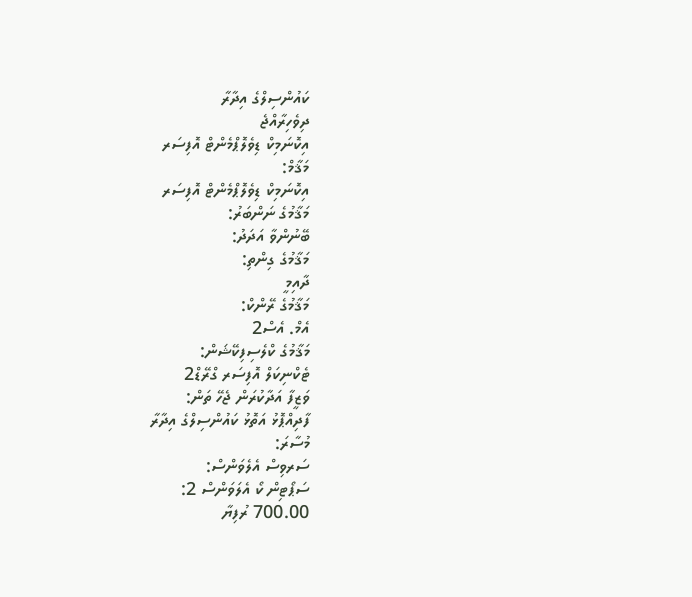ކައުންސިލްގެ އިދާރާ
ދިވެހިރާއްޖެ
އިކޮނަމިކް ޑިވެލޮޕްމެންޓް އޮފިސަރ
މަޤާމް:
އިކޮނަމިކް ޑިވެލޮޕްމެންޓް އޮފިސަރ
މަޤާމުގެ ނަންބަރު:
ބޭނުންވާ އަދަދު:
މަޤާމުގެ ގިންތި:
ދާއިމީ
މަޤާމުގެ ރޭންކް:
އެމް. އެސް2
މަޤާމުގެ ކްލެސިފިކޭޝަން:
ޓެކްނިކަލް އޮފިސަރ ގްރޭޑް2
ވަޒީފާ އަދާކުރަން ޖެހޭ ތަން:
ފާދިއްޕޮޅު އަތޮޅު ކައުންސިލްގެ އިދާރާ
މުސާރަ:
ސަރވިސް އެލެވަންސް:
ސަޕޯޓިން ކޯ އެލަވަންސް 2:
700.00 ރުފިޔާ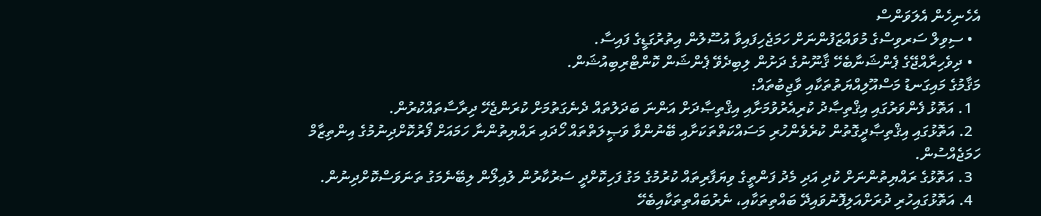އެހެނިހެން އެލަވަންސް
  • ސިވިލް ސަރވިސްގެ މުވައްޒަފުންނަށް ހަމަޖެހިފައިވާ އުސޫލުން އިތުރުގަޑީގެ ފައިސާ.
  • ދިވެހިރާއްޖޭގެ ޕެންޝަނާބެހޭ ޤާނޫނުގެ ދަށުން ލިބިދެވޭ ޕެންޝަން ކޮންޓްރިބިއުޝަން.
މަޤާމުގެ މައިގަނޑު މަސްއޫލިއްޔަތުތަކާއި ވާޖިބުތައް:
  1. އަތޮޅު ފެންވަރުގައި އިޤްތިޞާދު ކުރިއެރުވުމަށާއި އިޤްތިޞާދަށް އަންނަ ބަދަލުތައް ދެނެގަތުމަށް ކުރަންޖެހޭ ދިރާސާތައްކުރުން.
  2. އަތޮޅުގައި އިޤްތިޞާދީގޮތުން ކުރެވެންހުރި މަސައްކަތްތަކަށާއި ބޭނުންވާ ވަޞީލަތްތައް ހޯދައި ރައްޔިތުންނާ ހަމައަށް ފޯރުކޮށްދިނުމުގެ އިންތިޒާމް ހަމަޖެއްސުން.
  3. އަތޮޅުގެ ރައްޔިތުންނަށް ކުދި އަދި މެދު ފަންތީގެ ވިޔަފާރިތައް ކުރުމުގެ މަގު ފަހިކޮށްދީ ސަރުކާރުން ލުއިލޯން ލިބޭނެމަގު ތަނަވަސްކޮށްދިނުން.
  4. އަތޮޅުގައިހުރި ދުރަށްއަލިފޮނުވައިދޭ ބައްތިތަކާއި، ނެރުބައްތިތަކާއިބެހޭ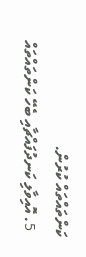ކަންތައްތައް ކުރުން.
  5. އޮއިވާލި ކަނދުފައްޗާއި ބެހޭ ކަންތައްތައް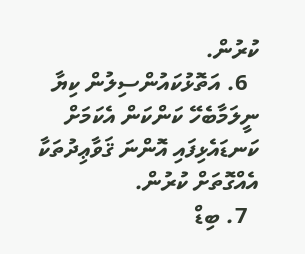ކުރުން.
  6. އަތޮޅުކައުންސިލުން ކިޔާ ނީލަމާބެހޭ ކަންކަން އެކަމަށް ކަނޑައެޅިފައި އޮންނަ ޤަވާޢިދުތަކާ އެއްގޮތަށް ކުރުން.
  7. ބިޑް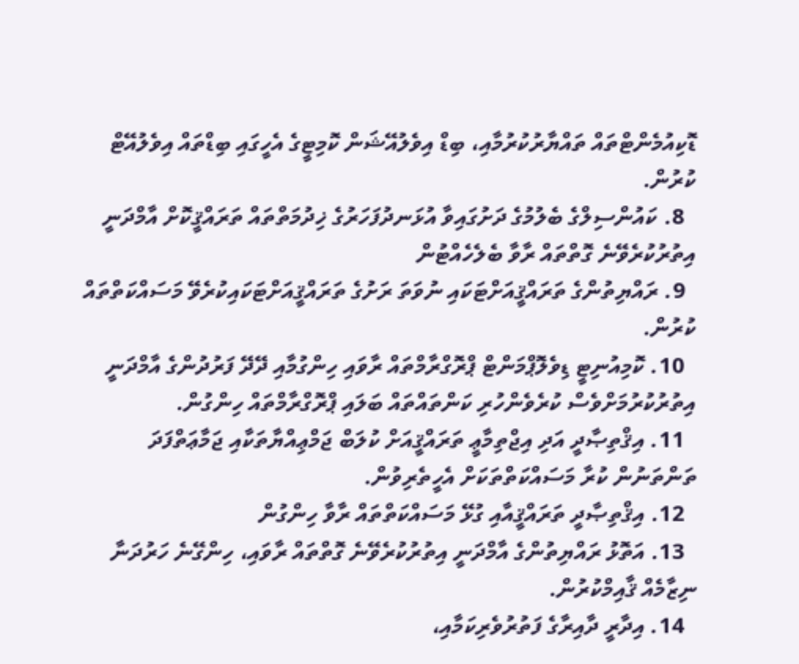ޑޮކިއުމެންޓްތައް ތައްޔާރުކުރުމާއި، ބިޑް އިވެލުއޭޝަން ކޮމިޓީގެ އެހީގައި ބިޑްތައް އިވެލުއޭޓް ކުރުން.
  8. ކައުންސިލްގެ ބެލުމުގެ ދަށުގައިވާ އުޅަނދުފަހަރުގެ ޚިދުމަތްތައް ތަރައްޤީކޮށް އާމްދަނީ އިތުރުކުރެވޭނެ ގޮތްތައް ރާވާ ބެލެހެއްޓުން
  9. ރައްޔިތުންގެ ތަރައްޤީއަށްޓަކައި ނުވަތަ ރަށުގެ ތަރައްޤީއަށްޓަކައިކުރެވޭ މަސައްކަތްތައް ކުރުން.
  10. ކޮމިއުނިޓީ ޑިވެލޮޕްމަންޓް ޕްރޮގްރާމްތައް ރާވައި ހިންގުމާއި ދޭދޭ ފަރުދުންގެ އާމްދަނީ އިތުރުކުރުމަށްވެސް ކުރެވެންހުރި ކަންތައްތައް ބަލައި ޕްރޮގްރާމްތައް ހިންގުން.
  11. އިޤްތިޞާދީ އަދި އިޖްތިމާޢީ ތަރައްޤީއަށް ކުލަބް ޖަމްޢިއްޔާތަކާއި ޖަމާޢަތްފަދަ ތަންތަނުން ކުރާ މަސައްކަތްތަކަށް އެހީތެރިވުން.
  12. އިޤްތިޞާދީ ތަރައްޤީއާއި ގުޅޭ މަސައްކަތްތައް ރާވާ ހިންގުން
  13. އަތޮޅު ރައްޔިތުންގެ އާމްދަނީ އިތުރުކުރެވޭނެ ގޮތްތައް ރާވައި، ހިންގޭނެ ހަރުދަނާ ނިޒާމެއް ޤާއިމްކުރުން.
  14. އިދާރީ ދާއިރާގެ ފަތުރުވެރިކަމާއި،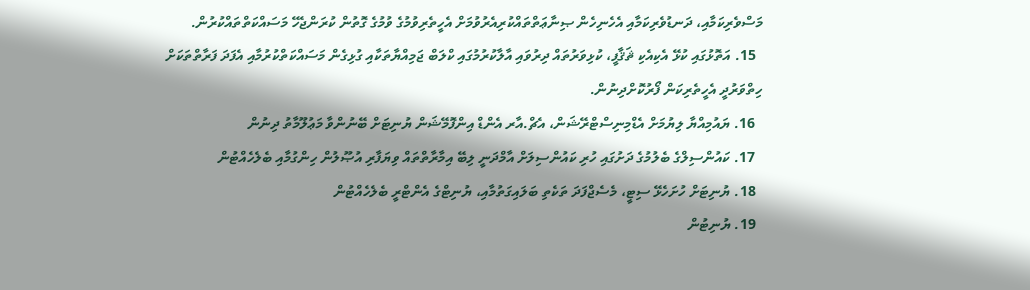މަސްވެރިކަމާއި، ދަނޑުވެރިކަމާއި އެހެނިހެން ޞިނާޢަތްތައްކުރިއެރުވުމަށް އެހީތެރިވުމުގެ ވުމުގެ ގޮތުން ކުރަންޖެހޭ މަސައްކަތްތައްކުރުން.
  15. އަތޮޅުގައި ކުޅޭ އެކިއެކި ޘަޤާފީ، ކުޅިވަރުތައް ދިރުވައި އާލާކުރުމުގައި ކްލަބް ޖަމިއްޔާތަކާއި ގުޅިގެން މަސައްކަތްކުރުމާއި އެފަދަ ފަރާތްތަކަށް ހިތްވަރުދީ އެހީތެރިކަން ފޯރުކޮށްދިނުން.
  16. ޔައުމިއްޔާ ލިޔުމަށް އެޑްމިނިސްޓްރޭޝަން، އެޗް.އާރ އެންޑް އިންފޮމޭޝަން ޔުނިޓަށް ބޭނުންވާ މަޢުލޫމާތު ދިނުން
  17. ކައުންސިލްގެ ބެލުމުގެ ދަށުގައި ހުރި ކައުންސިލަށް އާމްދަނީ ލިބޭ އިމާރާތްތައް ވިޔަފާރި އުޞޫލުން ހިންގުމާއި ބެލެހެއްޓުން
  18. ޔުނިޓަށް ހުށަހެޅޭ ސިޓީ، މެސެޖްފަދަ ތަކެތި ބަލައިގަތުމާއި، ޔުނިޓްގެ އެންޓްރީ ބެލެހެއްޓުން
  19. ޔުނިޓުން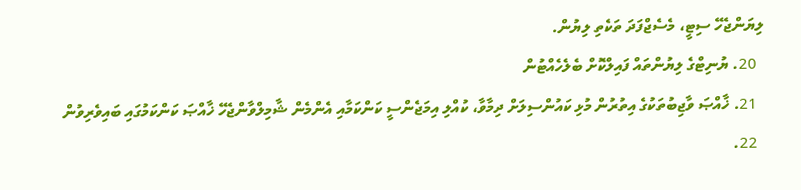ލިޔަންޖެހޭ ސިޓީ، މެސެޖްފަދަ ތަކެތި ލިޔުން.
  20. ޔުނިޓްގެ ލިޔުންތައް ފައިލްކޮށް ބެލެހެއްޓުން
  21. ޚާއްޞަ ވާޖިބުތަކުގެ އިތުރުން މުޅި ކައުންސިލަށް ދިމާވާ، ކުއްލި އިމަޖެންސީ ކަންކަމާއި އެންމެން ޝާމިލްވާންޖެހޭ ޚާއްޞަ ކަންކަމުގައި ބައިވެރިވުން
  22.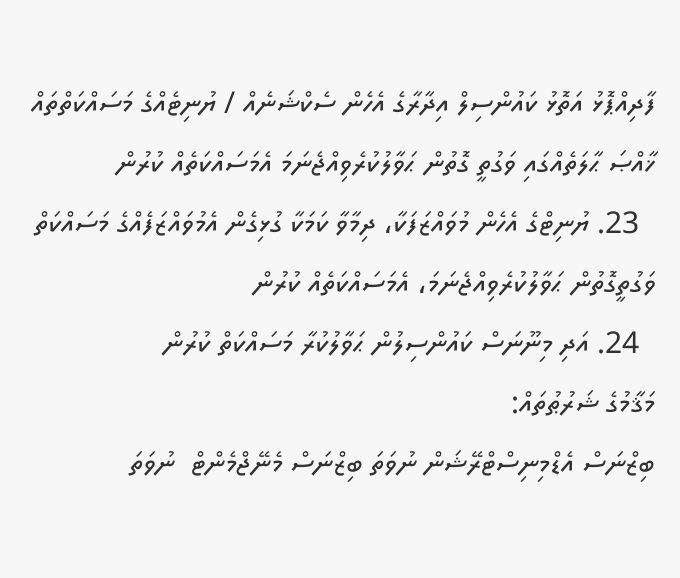ފާދިއްޕޮޅު އަތޮޅު ކައުންސިލް އިދާރާގެ އެހެން ސެކްޝަނެއް / ޔުނިޓެއްގެ މަސައްކަތްތައް ޚާއްޞަ ޙާލަތެއްގައި ވަގުތީ ގޮތުން ޙަވާލުކުރެވިއްޖެނަމަ އެމަސައްކަތެއް ކުރުން
  23. ޔުނިޓްގެ އެހެން މުވައްޒަފަކާ، ދިމާވާ ކަމަކާ ގުޅިގެން އެމުވައްޒަފެއްގެ މަސައްކަތް ވަގުތީގޮތުން ޙަވާލުކުރެވިއްޖެނަމަ، އެމަސައްކަތެއް ކުރުން
  24. އަދި މިނޫނަސް ކައުންސިލުން ޙަވާލުކުރާ މަސައްކަތް ކުރުން
މަޤާމުގެ ޝަރުޠުތައް:
ބިޒްނަސް އެޑްމިނިސްޓްރޭޝަން ނުވަތަ ބިޒްނަސް މެނޭޖްމެންޓް  ނުވަތަ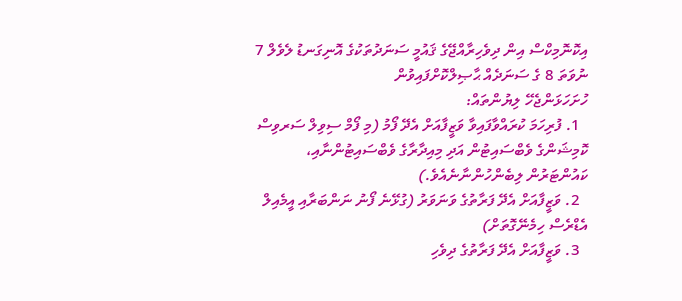އިކޮނޮމިކްސް އިން ދިވެހިރާއްޖޭގެ ޤައުމީ ސަނަދުތަކުގެ އޮނިގަނޑު ލެވެލް 7 ނުވަތަ 8 ގެ ސަނަދެއް ޙާޞިލްކޮށްފައިވުން
ހުށަހަޅަންޖެހޭ ލިޔުންތައް:
  1. ފުރިހަމަ ކުރައްވާފައިވާ ވަޒީފާއަށް އެދޭ ފޯމު (މި ފޯމް ސިވިލް ސަރވިސް ކޮމިޝަންގެ ވެބްސައިޓުން އަދި މިއިދާރާގެ ވެބްސައިޓުންނާއި، ކައުންޓަރުން ލިބެންހުންނާނެއެވެ.)
  2. ވަޒީފާއަށް އެދޭ ފަރާތުގެ ވަނަވަރު (ގުޅޭނެ ފޯނު ނަންބަރާއި އީމެއިލް އެޑްރެސް ހިމެނޭގޮތަށް)
  3. ވަޒީފާއަށް އެދޭ ފަރާތުގެ ދިވެހި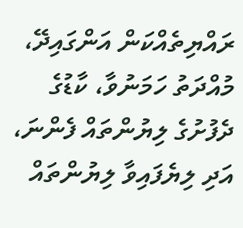ރައްޔިތެއްކަން އަންގައިދޭ، މުއްދަތު ހަމަނުވާ، ކާޑުގެ ދެފުށުގެ ލިޔުންތައް ފެންނަ، އަދި ލިޔެފައިވާ ލިޔުންތައް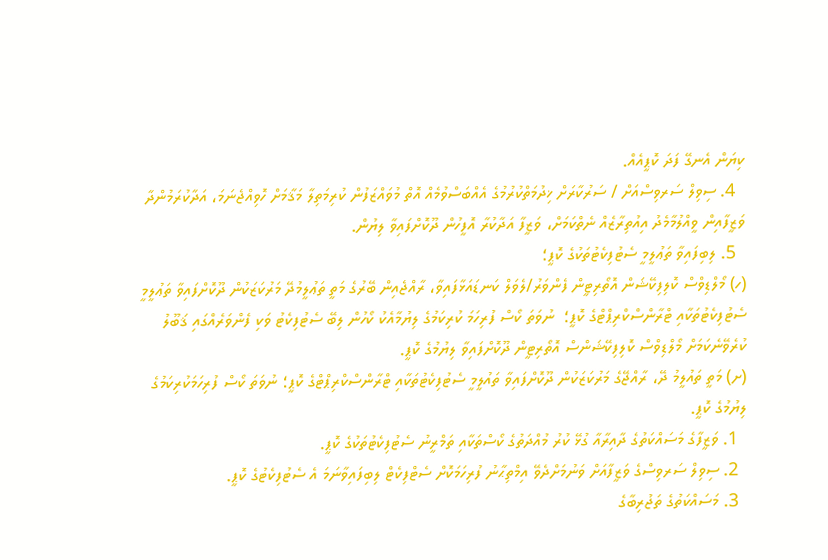ކިޔަން އެނގޭ ފަދަ ކޮޕީއެއް.
  4. ސިވިލް ސަރވިސްއަށް / ސަރުކާރަށް ޚިދުމަތްކުރުމުގެ އެއްބަސްވުމެއް އޮތް މުވައްޒަފުން ކުރިމަތިލާ މަޤާމަށް ހޮވިއްޖެނަމަ، އަދާކުރަމުންދާ ވަޒީފާއިން ވީއްލުމާމެދު އިއުތިރާޒެއް ނެތްކަމަށް، ވަޒީފާ އަދާކުރާ އޮފީހުން ދޫކޮށްފައިވާ ލިޔުން.
  5. ލިބިފައިވާ ތަޢުލީމީ ސެޓުފިކެޓުތަކުގެ ކޮޕީ؛
(ހ) މޯލްޑިވްސް ކޮލިފިކޭޝަން އޮތޯރިޓީން ފެންވަރު/ލެވަލް ކަނޑައަޅާފައިވާ، ރާއްޖެއިން ބޭރުގެ މަތީ ތަޢުލީމުދޭ މަރުކަޒަކުން ދޫކޮށްފައިވާ ތަޢުލީމީ ސެޓުފިކެޓުތަކާއި ޓްރާންސްކްރިޕްޓްގެ ކޮޕީ؛  ނުވަތަ ކޯސް ފުރިހަމަ ކުރިކަމުގެ ލިޔުމާއެކު ކޯހުން ލިބޭ ސެޓުފިކެޓު ވަކި ފެންވަރެއްގައި ޤަބޫލު ކުރެވޭނެކަމަށް މޯލްޑިވްސް ކޮލިފިކޭޝަންސް އޮތޯރިޓީން ދޫކޮށްފައިވާ ލިޔުމުގެ ކޮޕީ.
(ށ) މަތީ ތައުލީމު ދޭ، ރާއްޖޭގެ މަރުކަޒަކުން ދޫކޮށްފައިވާ ތައުލީމީ ސެޓުފިކެޓުތަކާއި ޓްރާންސްކްރިޕްޓްގެ ކޮޕީ؛ ނުވަތަ ކޯސް ފުރިހަމަކުރިކަމުގެ ލިޔުމުގެ ކޮޕީ.
  1. ވަޒީފާގެ މަސައްކަތުގެ ދާއިރާއާ ގުޅޭ ކުރު މުއްދަތުގެ ކޯސްތަކާއި ތަމްރީނު ސެޓުފިކެޓުތަކުގެ ކޮޕީ.
  2. ސިވިލް ސަރވިސްގެ ވަޒީފާއަށް ވަނުމަށްދެވޭ އިމްތިޙާނު ފުރިހަމަކޮށް ސެޓްފިކެޓް ލިބިފައިވާނަމަ އެ ސެޓުފިކެޓުގެ ކޮޕީ.
  3. މަސައްކަތުގެ ތަޖުރިބާގެ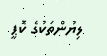ލިޔުންތަކުގެ ކޮޕީ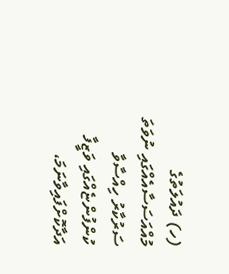(ހ) ދައުލަތުގެ މުއްއަސަސާއެއްގައި ނުވަތަ ސަރުކާރު ހިއްސާވާ ކުންފުންޏެއްގައި ވަޒީފާ އަދާކޮށްފައިވާނަމަ،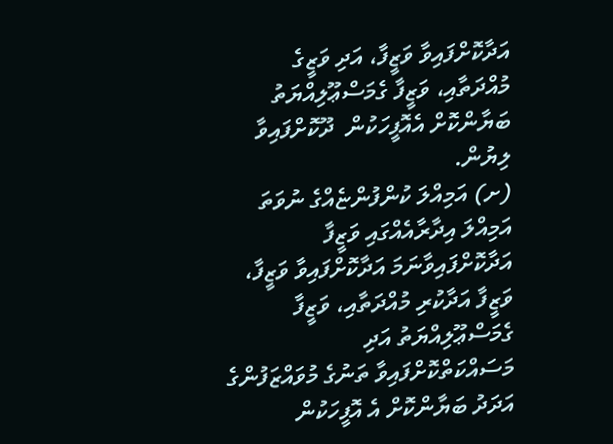އަދާކޮށްފައިވާ ވަޒީފާ، އަދި ވަޒީގެ މުއްދަތާއި، ވަޒީފާ ގެމަސްޢޫލިއްޔަތު ބަޔާންކޮށް އެއޮފީހަކުން  ދޫކޮށްފައިވާ ލިޔުން.
(ށ) އަމިއްލަ ކުންފުންޏެއްގެ ނުވަތަ އަމިއްލަ އިދާރާއެއްގައި ވަޒީފާ އަދާކޮށްފައިވާނަމަ އަދާކޮށްފައިވާ ވަޒީފާ، ވަޒީފާ އަދާކުރި މުއްދަތާއި، ވަޒީފާ ގެމަސްޢޫލިއްޔަތު އަދި މަސައްކަތްކޮށްފައިވާ ތަނުގެ މުވައްޒަފުންގެ އަދަދު ބަޔާންކޮށް އެ އޮފީހަކުން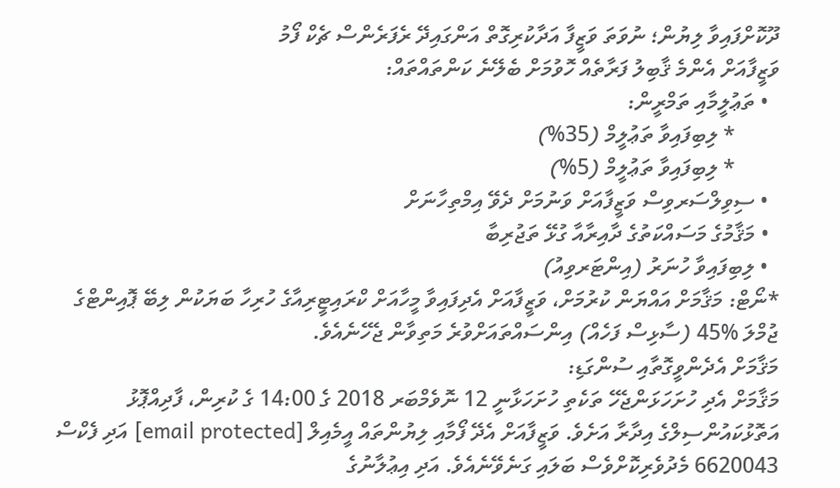ދޫކޮށްފައިވާ ލިޔުން؛ ނުވަތަ ވަޒީފާ އަދާކުރިގޮތް އަންގައިދޭ ރެފަރެންސް ޗެކް ފޯމު
ވަޒީފާއަށް އެންމެ ޤާބިލު ފަރާތެއް ހޮވުމަށް ބެލޭނެ ކަންތައްތައް:
  • ތަޢުލީމާއި ތަމްރީން:
        * ލިބިފައިވާ ތަޢުލީމް (35%)
        * ލިބިފައިވާ ތަޢުލީމް (5%)
  • ސިވިލްސަރވިސް ވަޒީފާއަށް ވަނުމަށް ދެވޭ އިމްތިހާނަށް
  • މަޤާމުގެ މަސައްކަތުގެ ދާއިރާއާ ގުޅޭ ތަޖުރިބާ
  • ލިބިފައިވާ ހުނަރު (އިންޓަރވިއު)
*ނޯޓް: މަޤާމަށް އައްޔަން ކުރުމަށް، ވަޒީފާއަށް އެދިފައިވާ މީހާއަށް ކްރައިޓީރިއާގެ ހުރިހާ ބަޔަކުން ލިބޭ ޕޮއިންޓްގެ ޖުމްލަ %45 (ސާޅިސް ފަހެއް) އިންސައްތައަށްވުރެ މަތިވާން ޖެހޭނެއެވެ.
މަޤާމަށް އެދެންވީގޮތާއި ސުންގަޑި:
މަޤާމަށް އެދި ހުށަހަޅަންޖެހޭ ތަކެތި ހުށަހަޅާނީ 12 ނޮވެމްބަރ 2018 ގެ 14:00 ގެ ކުރިން، ފާދިއްޕޮޅު އަތޮޅުކައުންސިލްގެ އިދާރާ އަށެވެ. ވަޒީފާއަށް އެދޭ ފޯމާއި ލިޔުންތައް އީމެއިލް [email protected] އަދި ފެކްސް 6620043 މެދުވެރިކޮށްވެސް ބަލައި ގަނެވޭނެއެވެ. އަދި އިޢުލާނުގެ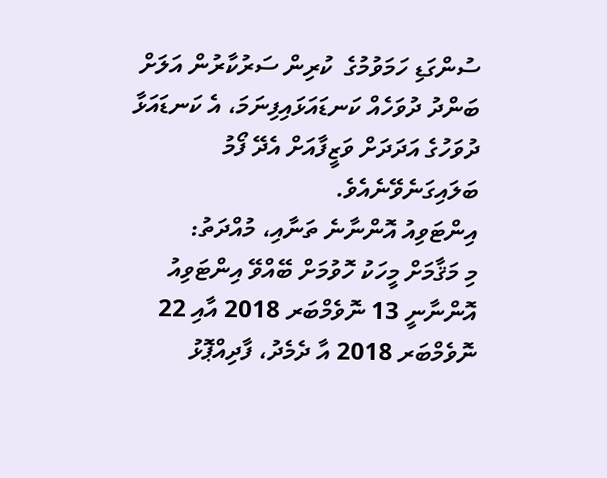ސުންގަޑި ހަމަވުމުގެ  ކުރިން ސަރުކާރުން އަލަށް ބަންދު ދުވަހެއް ކަނޑައަޅައިފިނަމަ، އެ ކަނޑައަޅާ ދުވަހުގެ އަދަދަށް ވަޒީފާއަށް އެދޭ ފޯމު ބަލައިގަނެވޭނެއެވެ.
އިންޓަވިއު އޮންނާނެ ތަނާއި، މުއްދަތު:
މި މަޤާމަށް މީހަކު ހޮވުމަށް ބޭއްވޭ އިންޓަވިއު އޮންނާނީ 13 ނޮވެމްބަރ 2018 އާއި 22 ނޮވެމްބަރ 2018 އާ ދެމެދު، ފާދިއްޕޮޅު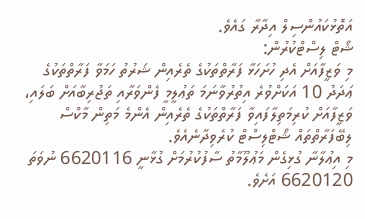އަތޮޅުކައުންސިލް އިދާރާ ގައެވެ.
ޝޯޓް ލިސްޓްކުރުން:
މި ވަޒީފާއަށް އެދި ހުށަހަޅާ ފަރާތްތަކުގެ ތެރެއިން ޝަރުތު ހަމަވާ ފަރާތްތަކުގެ ޢަދަދު 10 އަކަށްވުރެ އިތުރުވާނަމަ ތަޢުލީމީ ފެންވަރާއި ތަޖުރިބާއަށް ބަލައި، ވަޒީފާއަށް ކުރިމަތިލާފައިވާ ފަރާތްތަކުގެ ތެރެއިން އެންމެ މަތިން މާކްސް ލިބޭފަރާތްތައް ޝޯޓްލިސްޓް ކުރެވިދާނެއެވެ.
މި އިޢުލާނާ ގުޅިގެން މަޢުލޫމާތު ސާފުކުރުމަށް ގުޅާނީ 6620116 ނުވަތަ 6620120 އަށެވެ.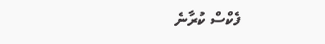ފެކްސް ކުރާނެ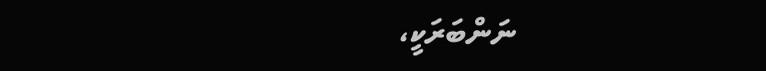ނަންބަރަކީ،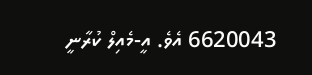6620043 އެވެ. އީ-މެއިލް ކުރާނީ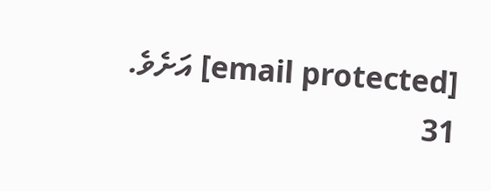[email protected] އަށެވެ.
31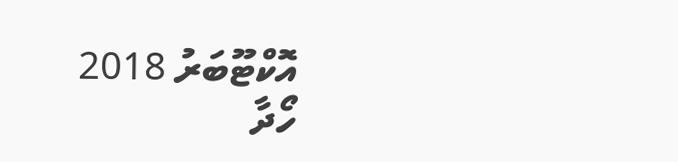އޮކްޓޫބަރު 2018
ހޯދާ